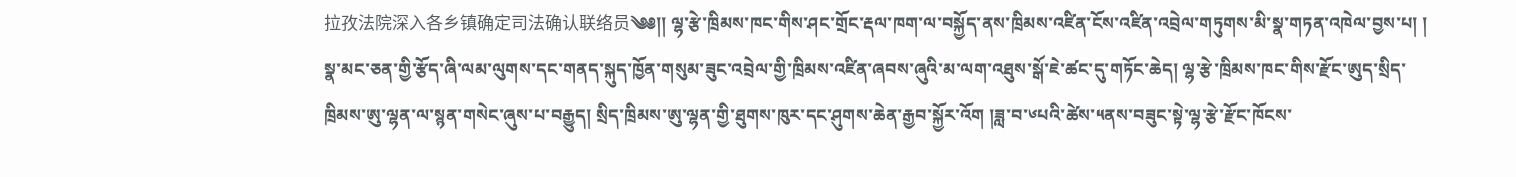拉孜法院深入各乡镇确定司法确认联络员༄༅།། ལྷ་རྩེ་ཁྲིམས་ཁང་གིས་ཤང་གྲོང་རྡལ་ཁག་ལ་བསྐྱོད་ནས་ཁྲིམས་འཛིན་ངོས་འཛིན་འབྲེལ་གཏུགས་མི་སྣ་གཏན་འཁེལ་བྱས་པ། །
སྣ་མང་ཅན་གྱི་རྩོད་ཞི་ལམ་ལུགས་དང་གནད་སྐུད་ཁྱོན་གསུམ་ཟུང་འབྲེལ་གྱི་ཁྲིམས་འཛིན་ཞབས་ཞུའི་མ་ལག་འཐུས་སྒོ་ཇེ་ཚང་དུ་གཏོང་ཆེད། ལྷ་རྩེ་ཁྲིམས་ཁང་གིས་རྫོང་ཨུད་སྲིད་ཁྲིམས་ཨུ་ལྷན་ལ་སྙན་གསེང་ཞུས་པ་བརྒྱུད། སྲིད་ཁྲིམས་ཨུ་ལྷན་གྱི་ཐུགས་ཁུར་དང་ཤུགས་ཆེན་རྒྱབ་སྐྱོར་འོག །ཟླ་བ་༦པའི་ཚེས་༥ནས་བཟུང་སྟེ་ལྷ་རྩེ་རྫོང་ཁོངས་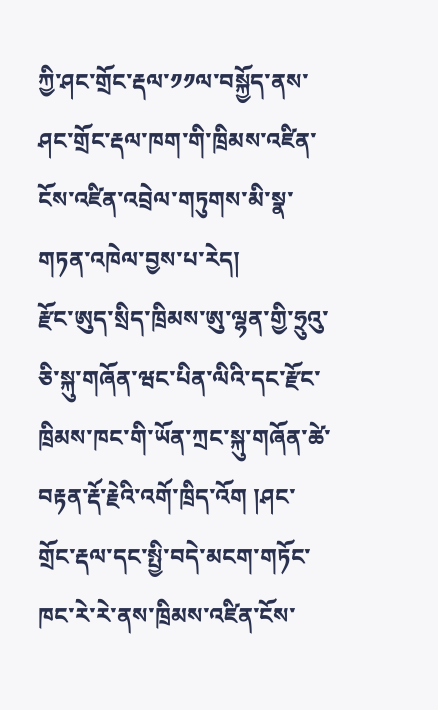ཀྱི་ཤང་གྲོང་རྡལ་༡༡ལ་བསྐྱོད་ནས་ཤང་གྲོང་རྡལ་ཁག་གི་ཁྲིམས་འཛིན་ངོས་འཛིན་འབྲེལ་གཏུགས་མི་སྣ་གཏན་འཁེལ་བྱས་པ་རེད།
རྫོང་ཨུད་སྲིད་ཁྲིམས་ཨུ་ལྷན་གྱི་ཧྲུའུ་ཅི་སྐུ་གཞོན་ཝང་པིན་ལིའི་དང་རྫོང་ཁྲིམས་ཁང་གི་ཡོན་ཀྲང་སྐུ་གཞོན་ཚེ་བརྟན་རྡོ་རྗེའི་འགོ་ཁྲིད་འོག །ཤང་གྲོང་རྡལ་དང་སྤྱི་བདེ་མངག་གཏོང་ཁང་རེ་རེ་ནས་ཁྲིམས་འཛིན་ངོས་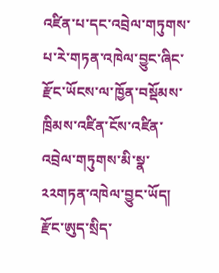འཛིན་པ་དང་འབྲེལ་གཏུགས་པ་རེ་གཏན་འཁེལ་བྱུང་ཞིང་རྫོང་ཡོངས་ལ་ཁྱོན་བསྡོམས་ཁྲིམས་འཛིན་ངོས་འཛིན་འབྲེལ་གཏུགས་མི་སྣ་༢༢གཏན་འཁེལ་བྱུང་ཡོད།
རྫོང་ཨུད་སྲིད་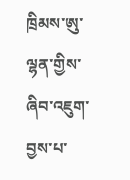ཁྲིམས་ཨུ་ལྷན་གྱིས་ཞིབ་འཇུག་བྱས་པ་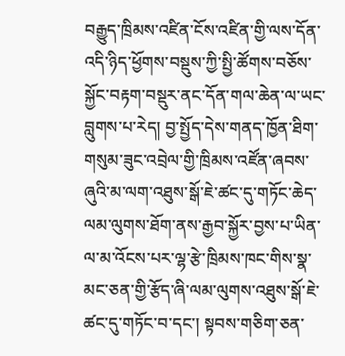བརྒྱུད་ཁྲིམས་འཛིན་ངོས་འཛིན་གྱི་ལས་དོན་འདི་ཉིད་ཕྱོགས་བསྡུས་ཀྱི་སྤྱི་ཚོགས་བཅོས་སྐྱོང་བརྟག་བསྡུར་ནང་དོན་གལ་ཆེན་ལ་ཡང་བླུགས་པ་རེད། བྱ་སྤྱོད་དེས་གནད་ཁྱོན་ཐིག་གསུམ་ཟུང་འབྲེལ་གྱི་ཁྲིམས་འཛོན་ཞབས་ཞུའི་མ་ལག་འཐུས་སྒོ་ཇེ་ཚང་དུ་གཏོང་ཆེད་ལམ་ལུགས་ཐོག་ནས་རྒྱབ་སྐྱོར་བྱས་པ་ཡིན་ལ་མ་འོངས་པར་ལྷ་རྩེ་ཁྲིམས་ཁང་གིས་སྣ་མང་ཅན་གྱི་རྩོད་ཞི་ལམ་ལུགས་འཐུས་སྒོ་ཇེ་ཚང་དུ་གཏོང་བ་དང་། སྟབས་གཅིག་ཅན་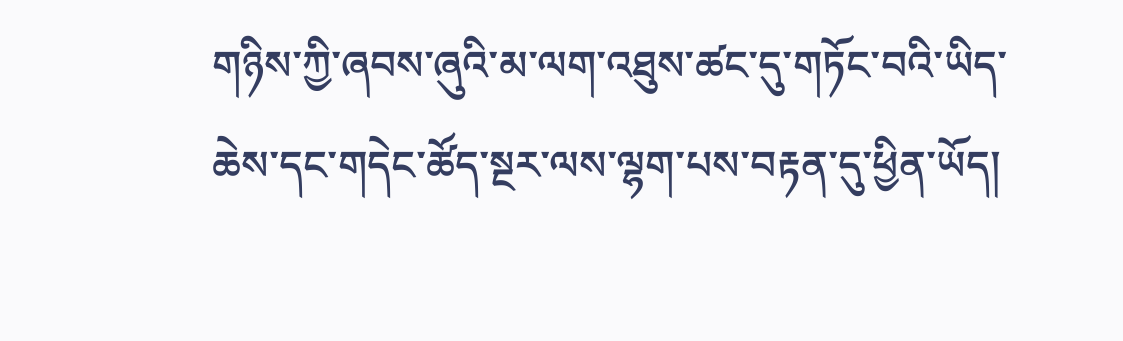གཉིས་ཀྱི་ཞབས་ཞུའི་མ་ལག་འཐུས་ཚང་དུ་གཏོང་བའི་ཡིད་ཆེས་དང་གདེང་ཚོད་སྔར་ལས་ལྷག་པས་བརྟན་དུ་ཕྱིན་ཡོད།